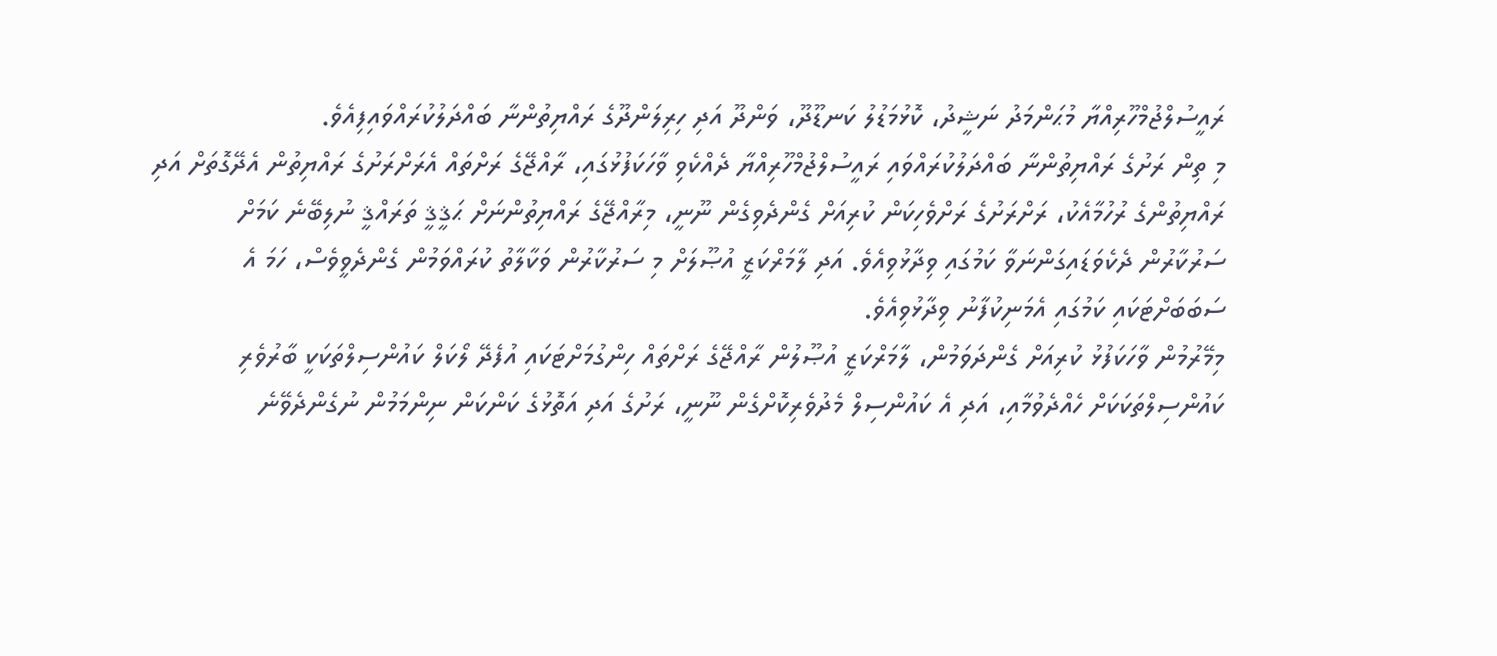ރައީސުލްޖުމްހޫރިއްޔާ މުޙަންމަދު ނަޝީދު، ކޮޅުމަޑުލު ކަނޑޫދޫ، ވަންދޫ އަދި ހިރިލަންދޫގެ ރައްޔިތުންނާ ބައްދަލުކުރައްވައިފިއެވެ.
މި ތިން ރަށުގެ ރައްޔިތުންނާ ބައްދަލުކުރައްވައި ރައީސުލްޖުމްހޫރިއްޔާ ދެއްކެވި ވާހަކަފުޅުގައި، ރާއްޖޭގެ ރަށްތައް އެރަށްރަށުގެ ރައްޔިތުން އެދޭގޮތަށް އަދި ރައްޔިތުންގެ ރުހުމާއެކު، ރަށްރަށުގެ ރަށްވެހިކަން ކުރިއަށް ގެންދެވިގެން ނޫނީ، މިރާއްޖޭގެ ރައްޔިތުންނަށް ޙަޤީޤީ ތަރައްޤީ ނުލިބޭނެ ކަމަށް ސަރުކާރުން ދެކެވަޑައިގަންނަވާ ކަމުގައި ވިދާޅުވިއެވެ. އަދި ލާމަރްކަޒީ އުޞޫލަށް މި ސަރުކާރުން ވަކާލާތު ކުރައްވަމުން ގެންދެވީވެސް، ހަމަ އެ ސަބަބަށްޓަކައި ކަމުގައި އެމަނިކުފާނު ވިދާޅުވިއެވެ.
މިމޭރުމުން ވާހަކަފުޅު ކުރިއަށް ގެންދަވަމުން، ލާމަރްކަޒީ އުޞޫލުން ރާއްޖޭގެ ރަށްތައް ހިންގުމަށްޓަކައި އުފެދޭ ލޯކަލް ކައުންސިލްތަކަކީ ބާރުވެރި ކައުންސިލްތަކަކަށް ހެއްދެވުމާއި، އަދި އެ ކައުންސިލް މެދުވެރިކޮށްގެން ނޫނީ، ރަށުގެ އަދި އަތޮޅުގެ ކަންކަން ނިންމަމުން ނުގެންދެވޭނެ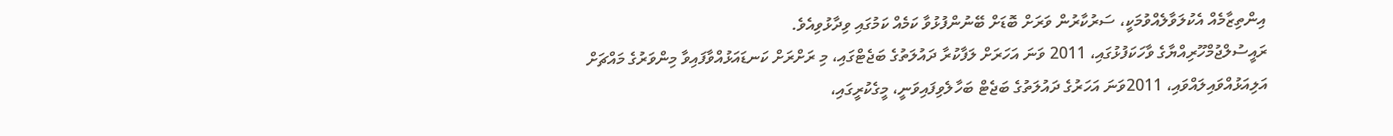އިންތިޒާމެއް އެކުލަވާލެއްވުމަކީ، ސަރުކާރުން ވަރަށް ބޮޑަށް ބޭނުންފުޅުވާ ކަމެއް ކަމުގައި ވިދާޅުވިއެވެ.
ރައީސުލްޖުމްހޫރިއްޔާގެ ވާހަކަފުޅުގައި، 2011 ވަނަ އަހަރަށް ލަފާކުރާ ދައުލަތުގެ ބަޖެޓްގައި، މި ރަށްރަށް ކަނޑައަޅުއްވާފައިވާ މިންވަރުގެ މައްޗަށް އަލިއަޅުއްވައިލައްވައި، 2011ވަނަ އަހަރުގެ ދައުލަތުގެ ބަޖެޓް ބަހާލެވިފައިވަނީ، މީގެކުރީގައި،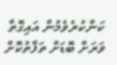ކަންކުރެވެމުން އައިގޮތާ ވަރަށް ބޮޑަށް ތަފާތުކޮށް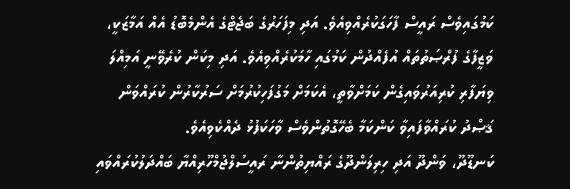ކަމުގައިވެސް ރައީސް ފާހަގަކުރެއްވިއެވެ. އަދި މިފަހަރުގެ ބަޖެޓްގެ އެންމެބޮޑު އެއް އަމާޒަކީ، ވަޒީފާގެ ފުރްޞަތުތައް އުފެއްދުން ކަމުގައި ހާމަކުރެއްވިއެވެ. އަދި މިކަން ކުރެވޭނީ އަމިއްލަ ވިޔަފާރި ކުރިއަރުވައިގެން ކަމަށްވާތީ، އެކަމަށް މަގުފަހިކުރުމަށް ސަރުކާރުން ކުރައްވަން ޤަޞްދު ކުރައްވާފައިވާ ކަންކަމާ ބެހޭގޮތުންވެސް ވާހަކަފުޅު ދެއްކެވިއެވެ.
ކަނޑޫދޫ، ވަންދޫ އަދި ހިރިލަންދޫގެ ރައްޔިތުންނާ ރައީސުލްޖުމްހޫރިއްޔާ ބައްދަލުކުރައްވައި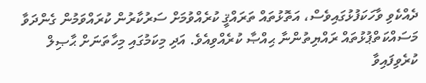ދެއްކެވި ވާހަކަފުޅުގައިވެސް، އަތޮޅުތައް ތަރައްޤީ ކުރެއްވުމަށް ސަރުކާރުން ކުރައްވަމުން ގެންދަވާ މަސައްކަތްޕުޅުތައް ރައްޔިތުންނާ ޙިއްޞާ ކުރެއްވިއެވެ. އަދި މިކަމުގައި މިހާތަނަށް ޙާޞިލް ކުރެވިފައިވާ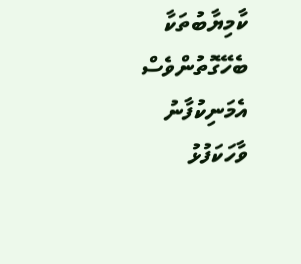ކާމިޔާބުތަކާ ބެހޭގޮތުންވެސް އެމަނިކުފާނު ވާހަކަފުޅު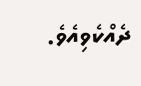ދެއްކެވިއެވެ.